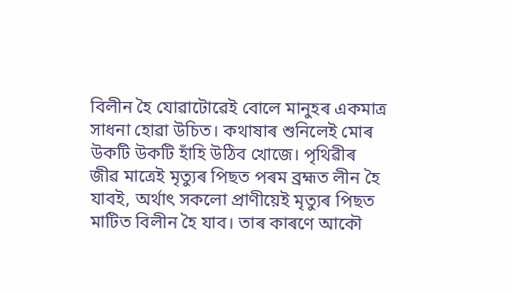বিলীন হৈ যোৱাটোৱেই বোলে মানুহৰ একমাত্ৰ সাধনা হোৱা উচিত। কথাষাৰ শুনিলেই মোৰ উকটি উকটি হাঁহি উঠিব খোজে। পৃথিৱীৰ জীৱ মাত্ৰেই মৃত্যুৰ পিছত পৰম ব্ৰহ্মত লীন হৈ যাবই, অৰ্থাৎ সকলো প্ৰাণীয়েই মৃত্যুৰ পিছত মাটিত বিলীন হৈ যাব। তাৰ কাৰণে আকৌ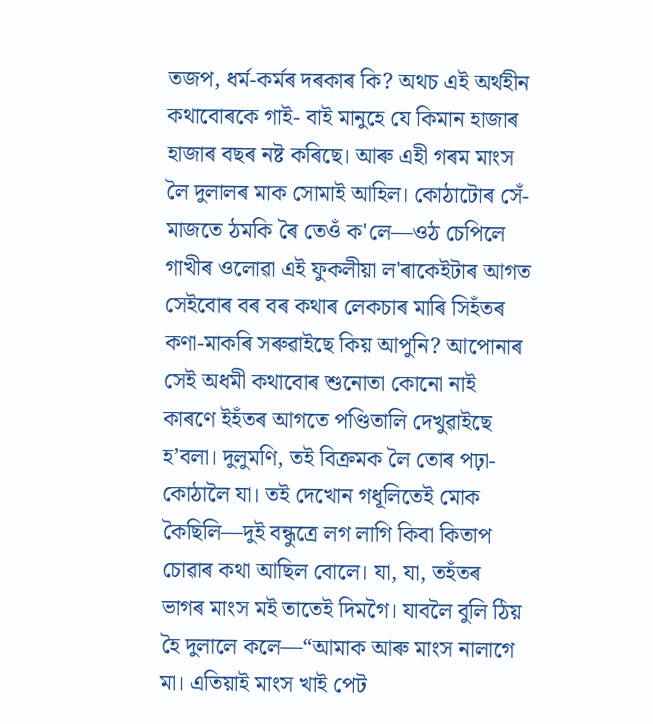তজপ, ধৰ্ম-কৰ্মৰ দৰকাৰ কি? অথচ এই অৰ্থহীন কথাবোৰকে গাই- বাই মানুহে যে কিমান হাজাৰ হাজাৰ বছৰ নষ্ট কৰিছে। আৰু এহী গৰম মাংস লৈ দুলালৰ মাক সোমাই আহিল। কোঠাটোৰ সেঁ-মাজতে ঠমকি ৰৈ তেওঁ ক'লে—ওঠ চেপিলে গাখীৰ ওলোৱা এই ফুকলীয়া ল'ৰাকেইটাৰ আগত সেইবোৰ বৰ বৰ কথাৰ লেকচাৰ মাৰি সিহঁতৰ কণা-মাকৰি সৰুৱাইছে কিয় আপুনি? আপোনাৰ সেই অধমী কথাবোৰ শুনোতা কোনো নাই কাৰণে ইহঁতৰ আগতে পণ্ডিতালি দেখুৱাইছে হ’বলা। দুলুমণি, তই বিক্ৰমক লৈ তোৰ পঢ়া- কোঠালৈ যা। তই দেখোন গধূলিতেই মোক কৈছিলি—দুই বন্ধুত্ৰে লগ লাগি কিবা কিতাপ চোৱাৰ কথা আছিল বোলে। যা, যা, তহঁতৰ ভাগৰ মাংস মই তাতেই দিমগৈ। যাবলৈ বুলি ঠিয় হৈ দুলালে কলে—“আমাক আৰু মাংস নালাগে মা। এতিয়াই মাংস খাই পেট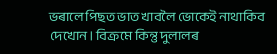ভৰালে পিছত ভাত খাবলৈ ভোকেই নাথাকিব দেখোন। বিক্ৰমে কিন্তু দুলালৰ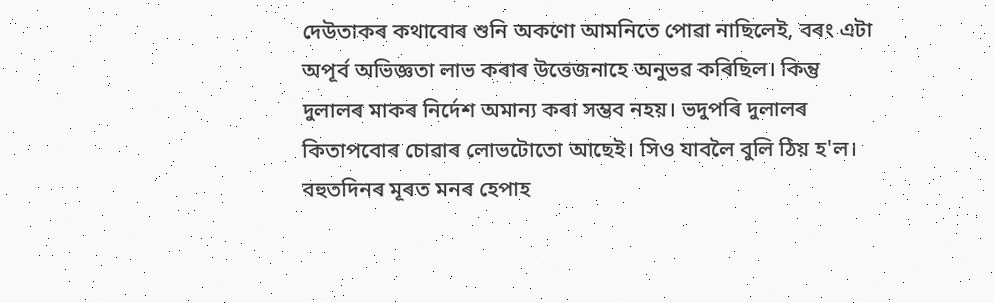দেউতাকৰ কথাবোৰ শুনি অকণো আমনিতে পোৱা নাছিলেই, বৰং এটা অপূৰ্ব অভিজ্ঞতা লাভ কৰাৰ উত্তেজনাহে অনুভৱ কৰিছিল। কিন্তু দুলালৰ মাকৰ নিৰ্দেশ অমান্য কৰা সম্ভব নহয়। ভদুপৰি দুলালৰ কিতাপবোৰ চোৱাৰ লোভটোতো আছেই। সিও যাবলৈ বুলি ঠিয় হ'ল। বহুতদিনৰ মূৰত মনৰ হেপাহ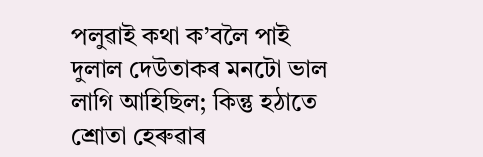পলুৱাই কথা ক’বলৈ পাই দুলাল দেউতাকৰ মনটো ভাল লাগি আহিছিল; কিন্তু হঠাতে শ্ৰোতা হেৰুৱাৰ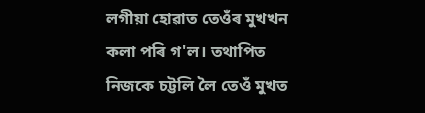লগীয়া হোৱাত তেওঁৰ মুখখন কলা পৰি গ'ল। তথাপিত নিজকে চট্টলি লৈ তেওঁ মুখত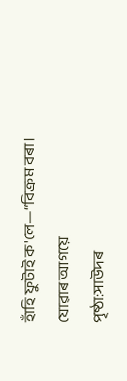হাঁহি ফুটাই ক'লে—“বিক্ৰম বৰা। যোৱাৰ আগয়ে
পৃষ্ঠা:সাউদৰ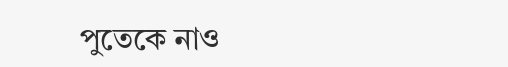পুতেকে নাও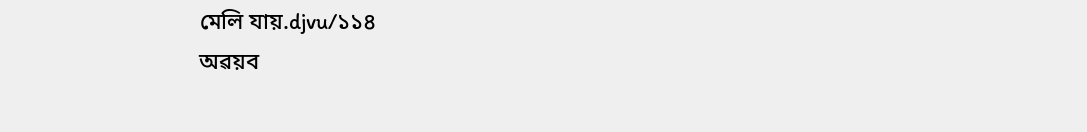মেলি যায়.djvu/১১৪
অৱয়ব